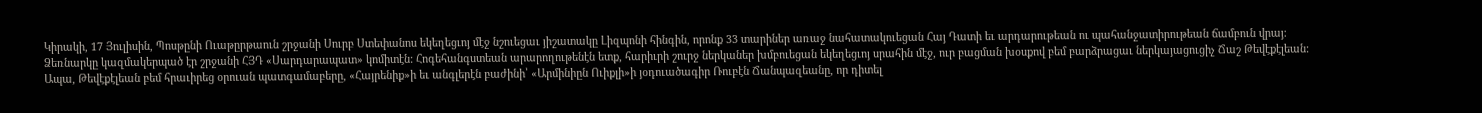Կիրակի, 17 Յուլիսին, Պոսթընի Ուաթըրթաուն շրջանի Սուրբ Ստեփանոս եկեղեցւոյ մէջ նշուեցաւ յիշատակը Լիզպոնի հինգին, որոնք 33 տարիներ առաջ նահատակուեցան Հայ Դատի եւ արդարութեան ու պահանջատիրութեան ճամբուն վրայ։
Ձեռնարկը կազմակերպած էր շրջանի ՀՅԴ «Սարդարապատ» կոմիտէն: Հոգեհանգստեան արարողութենէն ետք, հարիւրի շուրջ ներկաներ խմբուեցան եկեղեցւոյ սրահին մէջ, ուր բացման խօսքով բեմ բարձրացաւ ներկայացուցիչ Ճաշ Թեվէքէլեան:
Ապա, Թեվէքէլեան բեմ հրաւիրեց օրուան պատգամաբերը, «Հայրենիք»ի եւ անգլերէն բաժինի՝ «Արմինիըն Ուիքլի»ի յօդուածագիր Ռուբէն Ճանպազեանը, որ դիտել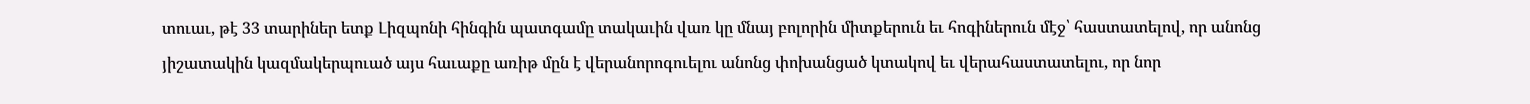տուաւ, թէ 33 տարիներ ետք Լիզպոնի հինգին պատգամը տակաւին վառ կը մնայ բոլորին միտքերուն եւ հոգիներուն մէջ՝ հաստատելով, որ անոնց յիշատակին կազմակերպուած այս հաւաքը առիթ մըն է վերանորոգուելու անոնց փոխանցած կտակով եւ վերահաստատելու, որ նոր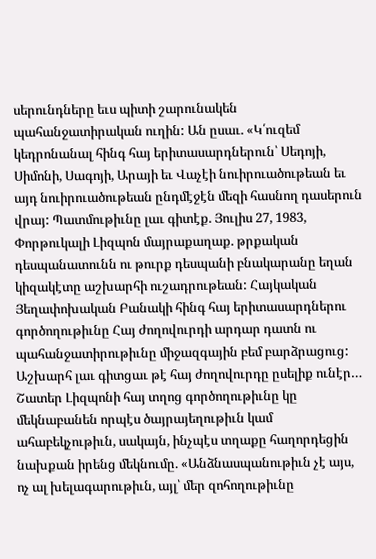սերունդները եւս պիտի շարունակեն պահանջատիրական ուղին: Ան ըսաւ. «Կ՛ուզեմ կեդրոնանալ հինգ հայ երիտասարդներուն՝ Սեդոյի, Սիմոնի, Սագոյի, Արայի եւ Վաչէի նուիրուածութեան եւ այդ նուիրուածութեան ընդմէջէն մեզի հասնող դասերուն վրայ: Պատմութիւնը լաւ գիտէք. Յուլիս 27, 1983, Փորթուկալի Լիզպոն մայրաքաղաք. թրքական դեսպանատունն ու թուրք դեսպանի բնակարանը եղան կիզակէտը աշխարհի ուշադրութեան: Հայկական Յեղափոխական Բանակի հինգ հայ երիտասարդներու գործողութիւնը Հայ ժողովուրդի արդար դատն ու պահանջատիրութիւնը միջազգային բեմ բարձրացուց: Աշխարհ լաւ գիտցաւ թէ հայ ժողովուրդը ըսելիք ունէր… Շատեր Լիզպոնի հայ տղոց գործողութիւնը կը մեկնաբանեն որպէս ծայրայեղութիւն կամ ահաբեկչութիւն, սակայն, ինչպէս տղաքը հաղորդեցին նախքան իրենց մեկնումը. «Անձնասպանութիւն չէ այս, ոչ ալ խելագարութիւն, այլ՝ մեր զոհողութիւնը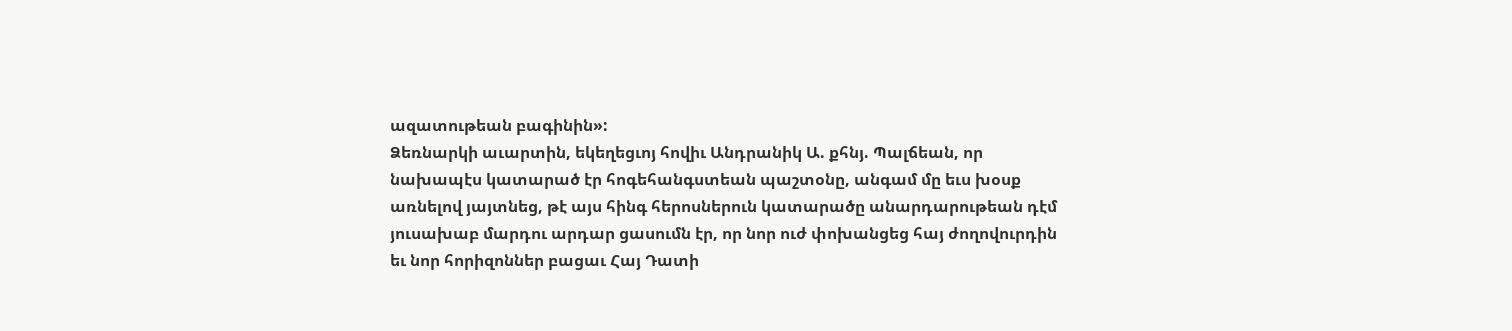ազատութեան բագինին»:
Ձեռնարկի աւարտին, եկեղեցւոյ հովիւ Անդրանիկ Ա. քհնյ. Պալճեան, որ նախապէս կատարած էր հոգեհանգստեան պաշտօնը, անգամ մը եւս խօսք առնելով յայտնեց, թէ այս հինգ հերոսներուն կատարածը անարդարութեան դէմ յուսախաբ մարդու արդար ցասումն էր, որ նոր ուժ փոխանցեց հայ ժողովուրդին եւ նոր հորիզոններ բացաւ Հայ Դատի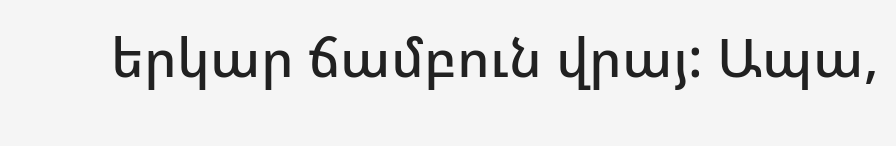երկար ճամբուն վրայ: Ապա,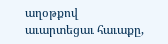աղօթքով աւարտեցաւ հաւաքը,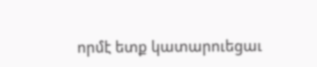որմէ ետք կատարուեցաւ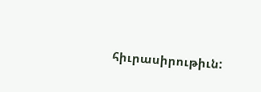հիւրասիրութիւն: